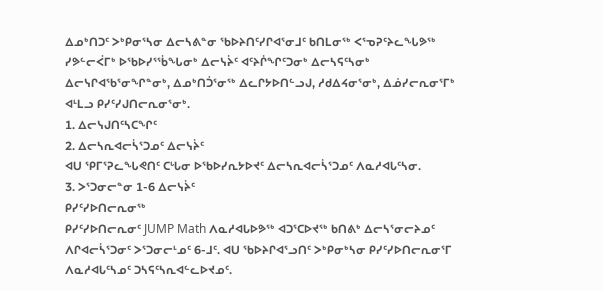ᐃᓄᒃᑎᑐᑦ ᐳᒃᑭᓂᕐᓴᓂ ᐃᓕᓴᕕᓐᓂ ᖃᐅᔨᑎᑦᓯᒋᐊᕐᓂᒧᑦ ᑲᑎᒪᓂᖅ ᐸᕐᓀᕈᑦᔨᓚᖓᕗᖅ ᓯᕗᓪᓕᐹᒥᒃ ᐅᖃᐅᓯᕐᖄᖓᓂᒃ ᐃᓕᓭᔩᑦ ᐊᑦᔨᒌᖏᑦᑐᓂᒃ ᐃᓕᓴᕋᑦᓴᓂᒃ ᐃᓕᓭᒋᐊᖃᕐᓂᖏᓐᓂᒃ, ᐃᓄᒃᑎᑑᕐᓂᖅ ᐃᓚᒋᔭᐅᑎᓪᓗᒍ, ᓱᑯᐃᔦᓂᕐᓂᒃ, ᐃᓅᓯᓕᕆᓂᕐᒥᒃ ᐊᒻᒪᓗ ᑭᓯᑦᓯᒍᑎᓕᕆᓂᕐᓂᒃ.
1. ᐃᓕᓭᒍᑎᑦᓴᑕᖏᑦ
2. ᐃᓕᓴᕆᐊᓕᓵᕐᑐᓄᑦ ᐃᓕᓭᔩᑦ
ᐊᑌ ᕿᒥᕐᕈᓚᖓᕙᑎᑦ ᑕᒡᒐᓂ ᐅᖃᐅᓯᕆᔭᐅᔪᑦ ᐃᓕᓴᕆᐊᓕᓵᕐᑐᓄᑦ ᐱᓇᓱᐊᒐᑦᓴᓂ.
3. ᐳᕐᑐᓂᓕᓐᓂ 1-6 ᐃᓕᓭᔩᑦ
ᑭᓯᑦᓯᐅᑎᓕᕆᓂᖅ
ᑭᓯᑦᓯᐅᑎᓕᕆᓂᑦ JUMP Math ᐱᓇᓱᐊᒐᐅᕗᖅ ᐊᑐᕐᑕᐅᔪᖅ ᑲᑎᕕᒃ ᐃᓕᓴᕐᓂᓕᔨᓄᑦ ᐱᒋᐊᓕᓵᕐᑐᓂᑦ ᐳᕐᑐᓂᓕᒻᓄᑦ 6-ᒧᑦ. ᐊᑌ ᖃᐅᔨᒋᐊᕐᓗᑎᑦ ᐳᒃᑭᓂᒃᓴᓂ ᑭᓯᑦᓯᐅᑎᓕᕆᓂᕐᒥ ᐱᓇᓱᐊᒐᑦᓴᓄᑦ ᑐᓴᕋᑦᓴᕆᐊᓪᓚᐅᔪᓄᑦ.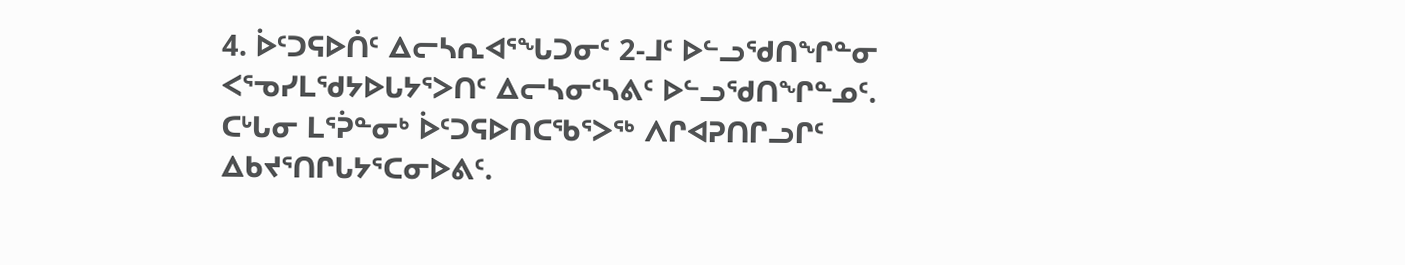4. ᐆᑦᑐᕋᐅᑏᑦ ᐃᓕᓴᕆᐊᕐᖓᑐᓂᑦ 2-ᒧᑦ ᐅᓪᓗᖁᑎᖏᓐᓂ
ᐸᕐᓀᓯᒪᖁᔭᐅᒐᔭᕐᐳᑎᑦ ᐃᓕᓴᓂᑦᓴᕕᑦ ᐅᓪᓗᖁᑎᖏᓐᓄᑦ. ᑕᒡᒐᓂ ᒪᕐᕉᓐᓂᒃ ᐆᑦᑐᕋᐅᑎᑕᖃᕐᐳᖅ ᐱᒋᐊᕈᑎᒋᓗᒋᑦ ᐃᑲᔪᕐᑎᒋᒐᔭᕐᑕᓂᐅᕕᑦ.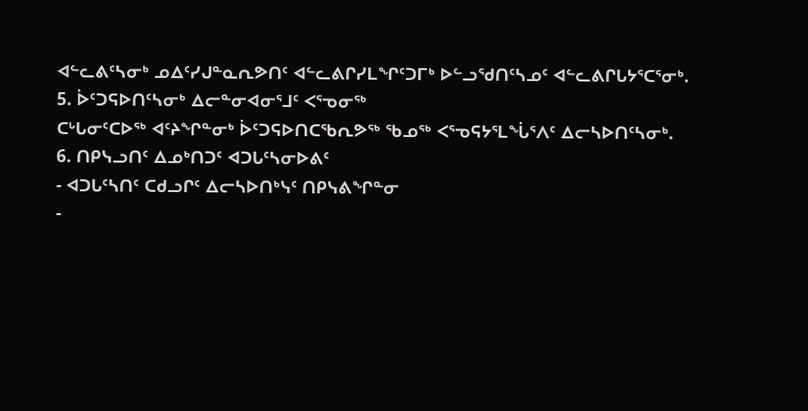ᐊᓪᓚᕕᑦᓴᓂᒃ ᓄᐃᑦᓯᒍᓐᓇᕆᕗᑎᑦ ᐊᓪᓚᕕᒋᓯᒪᖏᑦᑐᒥᒃ ᐅᓪᓗᖁᑎᑦᓴᓄᑦ ᐊᓪᓚᕕᒋᒐᔭᕐᑕᕐᓂᒃ.
5. ᐆᑦᑐᕋᐅᑎᑦᓴᓂᒃ ᐃᓕᓐᓂᐊᓂᕐᒧᑦ ᐸᕐᓀᓂᖅ
ᑕᒡᒐᓂᑦᑕᐅᖅ ᐊᑦᔨᖏᓐᓂᒃ ᐆᑦᑐᕋᐅᑎᑕᖃᕆᕗᖅ ᖃᓄᖅ ᐸᕐᓀᕋᔭᕐᒪᖔᕐᐱᑦ ᐃᓕᓴᐅᑎᑦᓴᓂᒃ.
6. ᑎᑭᓭᓗᑎᑦ ᐃᓄᒃᑎᑐᑦ ᐊᑐᒐᑦᓴᓂᐅᕕᑦ
- ᐊᑐᒐᑦᓴᑎᑦ ᑕᑯᓗᒋᑦ ᐃᓕᓴᐅᑎᒃᓭᑦ ᑎᑭᓭᕕᖏᓐᓂ
-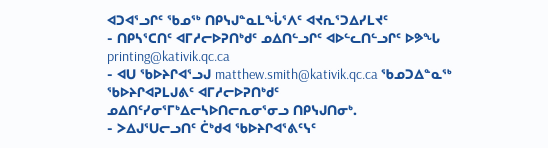ᐊᑐᐊᕐᓗᒋᑦ ᖃᓄᖅ ᑎᑭᓭᒍᓐᓇᒪᖔᕐᐱᑦ ᐊᔪᕆᕐᑐᐃᓯᒪᔪᑦ
- ᑎᑭᓴᕐᑕᑎᑦ ᐊᒥᓱᓕᐅᕈᑎᒃᑯᑦ ᓄᐃᑎᓪᓗᒋᑦ ᐊᐅᓪᓚᑎᓪᓗᒋᑦ ᐅᕗᖓ printing@kativik.qc.ca
- ᐊᑌ ᖃᐅᔨᒋᐊᕐᓗᒍ matthew.smith@kativik.qc.ca ᖃᓄᑐᐃᓐᓇᖅ ᖃᐅᔨᒋᐊᕈᒪᒍᕕᑦ ᐊᒥᓱᓕᐅᕈᑎᒃᑯᑦ ᓄᐃᑎᑦᓯᓂᕐᒥᒃᐃᓕᓴᐅᑎᓕᕆᓂᕐᓂᓗ ᑎᑭᓭᒍᑎᓂᒃ.
- ᐳᐃᒍᕐᑌᓕᓗᑎᑦ ᑖᒃᑯᐊ ᖃᐅᔨᒋᐊᕐᕕᑦᓭᑦ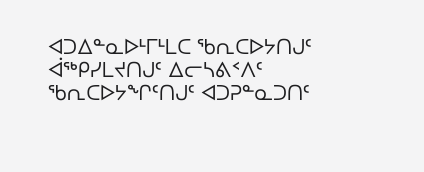ᐊᑐᐃᓐᓇᐅᒻᒥᒻᒪᑕ ᖃᕆᑕᐅᔭᑎᒍᑦ ᐋᖅᑭᓯᒪᔪᑎᒍᑦ ᐃᓕᓴᕕᑉᐱᑦ ᖃᕆᑕᐅᔭᖏᑦᑎᒍᑦ ᐊᑐᕈᓐᓇᑐᑎᑦ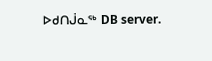ᐅᑯᑎᒎᓇᖅ DB server.